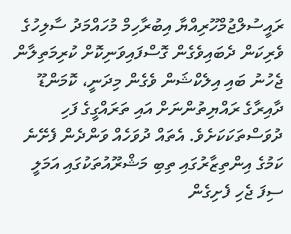ރައީސުލްޖުމްހޫރިއްޔާ އިބުރާހިމް މުހައްމަދު ސާލިހުގެ ވެރިކަން ދެބައިވެގެން ގޮސްފައިވަނިކޮށް ކުރިމަތިލާން ޖެހުނު ބައި އިލެކްޝަން ވެގެން މިދަނީ، ކޮމަންޑޫ ދާއިރާގެ ރައްޔިތުންނަށް އައި ތަރައްގީގެ ފަހި ދުވަސްތަކަކަށެވެ. އެތައް ދުވަހެއް ވަންދެން ފެށޭނެ ކަމުގެ އިންތިޒާރުގައި ތިބި މަޝްރޫއުތަކުގައި އަމަލީ ސިފަ ޖެހި ފެށިގެން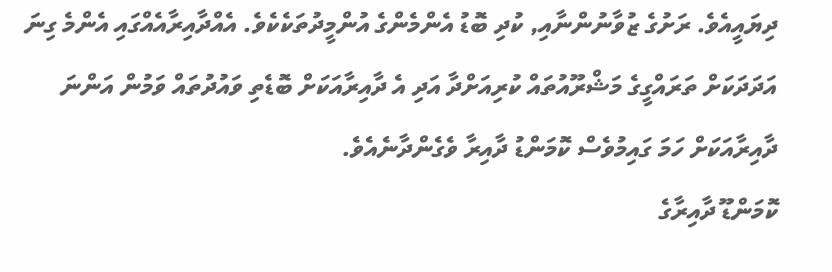ދިޔައީއެވެ. ރަށުގެ ޒުވާނުންނާއި, ކުދި ބޮޑު އެންމެންގެ އުންމީދުތަކެކެވެ. އެއްދާއިރާއެއްގައި އެންމެ ގިނަ އަދަދަކަށް ތަރައްގީގެ މަޝްރޫއުތައް ކުރިއަށްދާ އަދި އެ ދާއިރާއަކަށް ބޮޑެތި ވައުދުތައް ވަމުން އަންނަ ދާއިރާއަކަށް ހަމަ ގައިމުވެސް ކޮމަންޑު ދާއިރާ ވެގެންދާނެއެވެ.
ކޮމަންޑޫ ދާއިރާގެ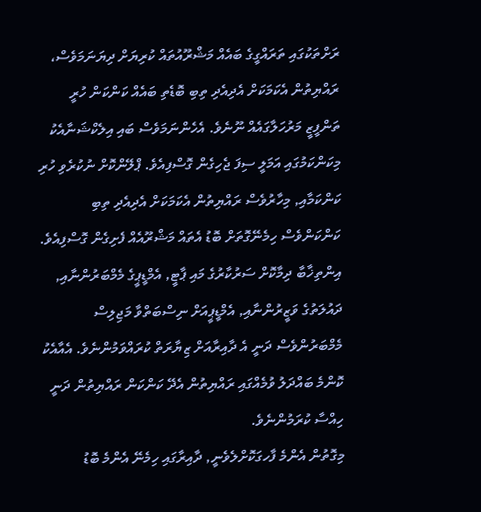ރަށްތަކުގައި ތަރައްގީގެ ބައެއް މަޝްރޫއުތައް ކުރިޔަށް ދިޔަނަމަވެސް، ރައްޔިތުން އެކަމަކަށް އެދިއެދި ތިބި ބޮޑެތި ބައެއް ކަންކަން ހުރީ ތަންފީޒީ މަރުހަލާގައެއް ނޫނެވެ. އެހެންނަމަވެސް ބައި އިލެކްޝަނާއެކު މިކަންކަމުގައި އަމަލީ ސިފަ ޖެހިގެން ގޮސްފިއެވެ. ޕްލޭންކޮށް ނުކުރެވި ހުރި ކަންކަމާއި, މިހާރުވެސް ރައްޔިތުން އެކަމަކަށް އެދިއެދި ތިބި ކަންކަންވެސް ހިމެނޭގޮތަށް ބޮޑު އެތައް މަޝްރޫއެއް ފެށިގެން ގޮސްފިއެވެ. އިންތިޚާބާ ދިމާކޮށް ސަރުކާރުގެ މައި ޕާޓީ, އެމްޑީޕީގެ މެމްބަރުންނާއި, ދައުލަތުގެ ވަޒީރުންނާއި, އެމްޑީޕީއަށް ނިސްބަތްވާ މަޖިލިސް މެމްބަރުންވެސް ދަނީ އެ ދާއިރާއަށް ޒިޔާރަތް ކުރައްވަމުންނެވެ. އެއާއެކު ކޮންމެ ބައްދަލު ވުމެއްގައި ރައްޔިތުން އެދޭ ކަންކަން ރައްޔިތުން ދަނީ ހިއްސާ ކުރަމުންނެވެ.
މިގޮތުން އެންމެ ފާހގަކޮށްލެވެނީ, ދާއިރާގައި ހިމެނޭ އެންމެ ބޮޑު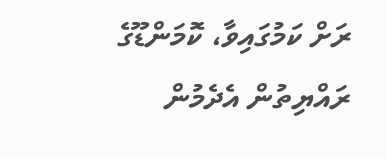ރަށް ކަމުގައިވާ، ކޮމަންޑޫގެ ރައްޔިތުން އެދެމުން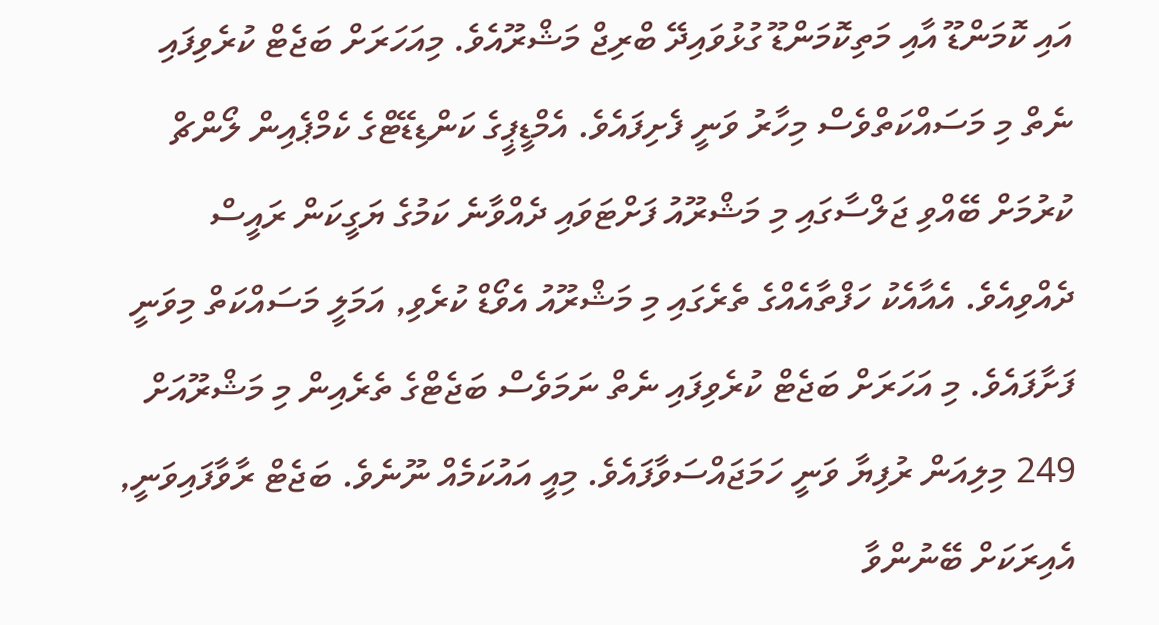އައި ކޮމަންޑޫ އާއި މަތިކޮމަންޑޫ ގުޅުވައިދޭ ބްރިޖް މަޝްރޫއެވެ. މިއަހަރަށް ބަޖެޓް ކުރެވިފައި ނެތް މި މަސައްކަތްވެސް މިހާރު ވަނީ ފެށިފައެވެ. އެމްޑީޕީގެ ކަންޑިޑޭޓްގެ ކެމްޕެއިން ލޯންޗް ކުރުމަށް ބޭއްވި ޖަލްސާގައި މި މަޝްރޫއު ފަށްޓަވައި ދެއްވާނެ ކަމުގެ ޔަގީކަން ރައީސް ދެއްވިއެވެ. އެއާއެކު ހަފްތާއެއްގެ ތެރެގައި މި މަޝްރޫއު އެވޯޑް ކުރެވި, އަމަލީ މަސައްކަތް މިވަނީ ފަށާފައެވެ. މި އަހަރަށް ބަޖެޓް ކުރެވިފައި ނެތް ނަމަވެސް ބަޖެޓްގެ ތެރެއިން މި މަޝްރޫއަށް 249 މިލިއަން ރުފިޔާ ވަނީ ހަމަޖައްސަވާފައެވެ. މިއީ އައުކަމެއް ނޫނެވެ. ބަޖެޓް ރާވާފައިވަނީ, އެއިރަކަށް ބޭނުންވާ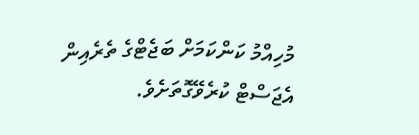މުހިއްމު ކަންކަމަށް ބަޖެޓްގެ ތެރެއިން އެޖަސްޓް ކުރެވޭގޮތަށެވެ.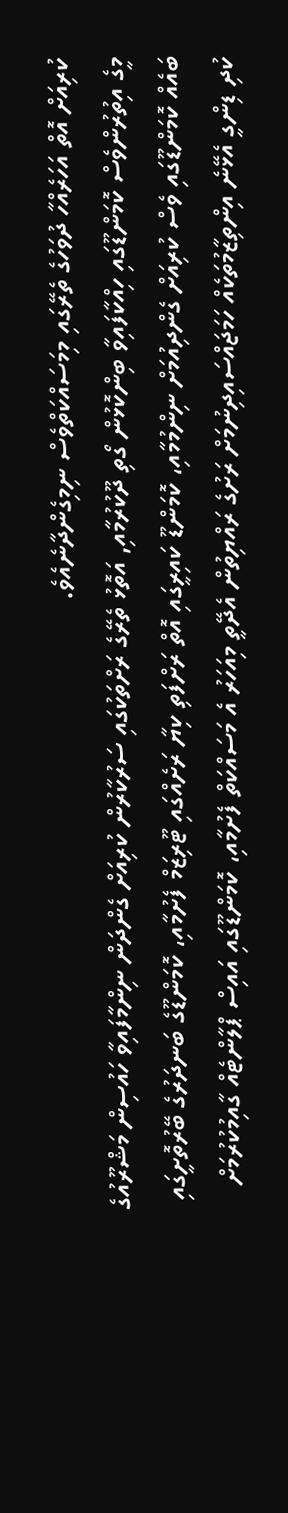ކުރިއަށް އޮތް އަހަރެއްހާ ދުވަހުގެ ތެރޭގައި މިމަސައްކަތްވެސް ނިމިގެންދާނެއެވެ.
މީގެ އިތުރުންވެސް ކޮމަންޑޫގައި ހިއްކާފައިވާ ބިންކޮޅުން ގޯތި ދޫކުރުމާއި, އަތޮޅު ތެރޭގެ ރަށްތަކުގައި ސަރުކާރުން ކުރިއަށް ގެންދަން ނިންމާފައިވާ ހައުސިން މަޝްރޫއުގެ ބައެއް ކޮމަންޑޫގައި ވެސް ކުރިއަށް ގެންދިއުމަށް ނިންމުމާއި، ކޮމަންޑޫ ކައިރީގައި އޮތް ރަށްފަތި ކިޔާ ރަށެއްގައި ޓޫރިޒަމް ފެށުމާއި، ކޮމަންޑޫގެ ބަނދަރުގެ ބޭރުތޮށީގައި ކުދި ޑިންގީ އެޅޭނެ އިންތިޒާމުތަކެއް ހަމަޖައްސައިދިނުމަށް ރަށުގެ ރައްޔިތުން އެދޭތީ މިއަހަރު އެ މަސައްކަތް ފެށުމާއި، ކޮމަންޑޫގައި އައިސް ޕްލާންޓެއް ގާއިމުކުރުމަށް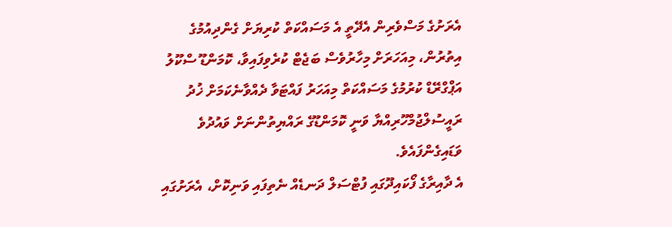އެރަށުގެ މަސްވެރިން އެދޭތީ އެ މަސައްކަތް ކުރިޔަށް ގެންދިއުމުގެ އިތުރުން، މިއަހަރަށް މިހާރުވެސް ބަޖެޓް ކުރެވިފައިވާ، ކޮމަންޑޫ ސްކޫލު އަޕްގްރޭޑް ކުރުމުގެ މަސައްކަތް މިއަހަރު ފައްޓަވާ ދެއްވާނެކަމަށް ޚުދު ރައީސުލްޖުމްހޫރިއްޔާ ވަނީ ކޮމަންޑޫގެ ރައްޔިތުންނަށް ވައުދުވެ ވަޑައިގެންފައެވެ.
އެ ދާއިރާގެ ފޯކައިދޫގައި ފުޓްސަލް ދަނޑެއް ނެތިފައި ވަނިކޮށް، އެރަށުގައި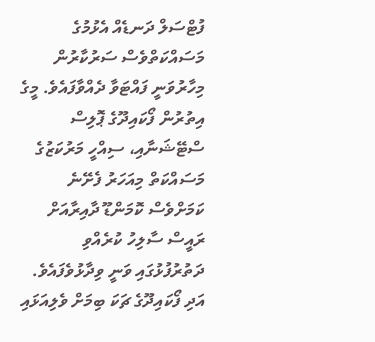ފުޓްސަލް ދަނޑެއް އެޅުމުގެ މަސައްކަތްވެސް ސަރުކާރުން މިހާރުވަނީ ފައްޓަވާ ދެއްވާފައެވެ. މީގެ އިތުރުން ފޯކައިދޫގެ ޕޮލިސް ސްޓޭޝަނާއި، ސިއްހީ މަރުކަޒުގެ މަސައްކަތް މިއަހަރު ފެށޭނެ ކަމަށްވެސް ކޮމަންޑޫ ދާއިރާއަށް ރައީސް ސާލިހު ކުރެއްވި ދަތުރުފުޅުގައި ވަނީ ވިދާޅުވެފައެވެ. އަދި ފޯކައިދޫގެ ޗަކަ ބިމަށް ވެލިއަޅައި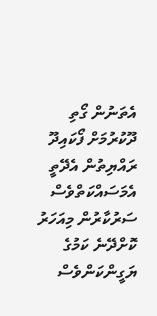އެތަނުން ގޯތި ދޫކުރުމަށް ފޯކައިދޫ ރައްޔިތުން އެދޭތީ އެމަސައްކަތްވެސް ސަރުކާރުން މިއަހަރު ކޮށްދޭނެ ކަމުގެ ޔަގީންކަންވެސް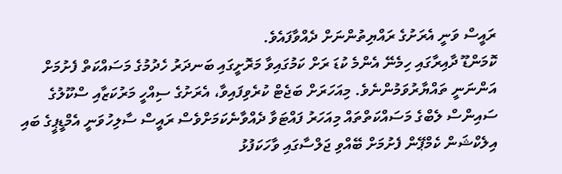ރައީސް ވަނީ އެރަށުގެ ރައްޔިތުންނަށް ދެއްވާފައެވެ.
ކޮމަންޑޫ ދާއިރާގައި ހިމެނޭ އެންމެ ކުޑަ ރަށް ކަމުގައިވާ މަރޮށީގައި ބަނދަރު ހެދުމުގެ މަސައްކަތް ފެށުމަށް އަންނަނީ ތައްޔާރުވަމުންނެވެ. މިއަހަރަށް ބަޖެޓް ކުރެވިފައިވާ، އެރަށުގެ ސިއްހީ މަރުކަޒާއި ސްކޫލުގެ ސައިންސް ލެބްގެ މަސައްކަތްތައް މިއަހަރު ފައްޓަވާ ދެއްވާނެކަމަށްވެސް ރައީސް ސާލިހުވަނީ އެމްޑީޕީގެ ބައި އިލެކްޝަން ކެމްޕޭން ފެށުމަށް ބޭއްވި ޖަލްސާގައި ވާހަކަފުޅު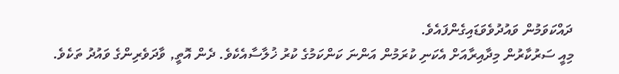ދައްކަވަމުން ވައުދުވެވަޑައިގެންފައެވެ.
މިއީ ސަރުކާރުން މިދާއިރާއަށް އެކަނި ކުރަމުން އަންނަ ކަންކަމުގެ ކުރު ޚުލާސާއެކެވެ. ދެން އޮތީ, ވާދަވެރިންގެ ވައުދު ތަކެވެ.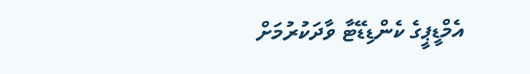އެމްޑީޕީގެ ކެންޑިޑޭޓާ ވާދަކުރުމަށް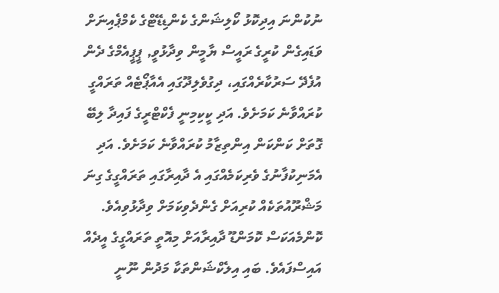ނުކުންނަ އިދިކޮޅު ކޯލިޝަންގެ ކެންޑިޑޭޓްގެ ކެމްޕެއިނަށް ވަޑައިގެން ކުރީގެ ރައީސް ޔާމީން ވިދާޅުވީ, ޕީޕީއެމްގެ ދެން އުފެދޭ ސަރުކާރެއްގައި، ދިގުވެލިދޫގައި އެއާޕޯޓެއް ތަރައްގީ ކުރައްވާނެ ކަމަށެވެ. އަދި ކީކިމިނީ ފެކްޓްރީގެ ފައިދާ ލިބޭ ގޮތަށް ކަންކަން އިންތިޒާމު ކުރައްވާނެ ކަމަށެވެ. އަދި އެމަނިކުފާނުގެ ވެރިކަމެއްގައި އެ ދާއިރާގައި ތަރައްގީގެ ގިނަ މަޝްރޫއުތަކެއް ކުރިއަށް ގެންދެވިކަމަށް ވިދާޅުވިއެވެ.
ކޮންމެއަކަސް ކޮމަންޑޫ ދާއިރާއަށް މިއޮތީ ތަރައްގީގެ އީދެއް އައިސްފައެވެ. ބައި އިލެކްޝަންތަކާ މަދުން ނޫނީ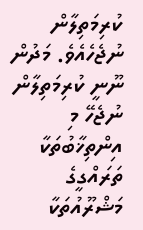ކުރިމަތިލާން ނުޖެހެއެވެ. މަދުން ނޫނީ ކުރިމަތިލާން ނުޖެހޭ މި އިންތިޚާބުތަކާ ތަރައްގީގެ މަޝްރޫއުތަކާ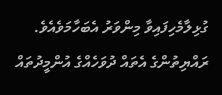ގުޅިލާމެހިފައިވާ މިންވަރު އެބަހާމަވެއެވެ. ރައްޔިތުންގެ އެތައް ދުވަހެއްގެ އުންމީދުތައް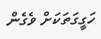ހަގީގަތަކަށް ވެގެން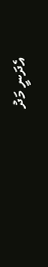އެދަނީ މަދު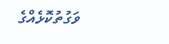ވަގުތުކޮޅެއްގެ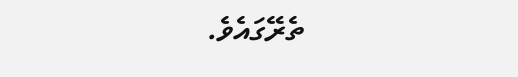ތެރޭގައެވެ.